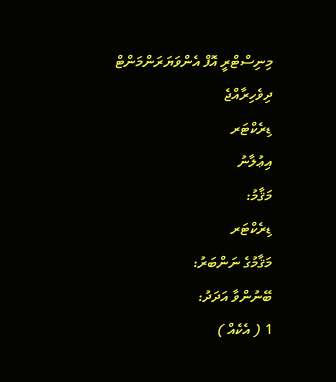މިނިސްޓްރީ އޮފް އެންވަޔަރަންމަންޓް
ދިވެހިރާއްޖެ
ޑިރެކްޓަރ
އިޢުލާނު
މަޤާމު:
ޑިރެކްޓަރ
މަޤާމުގެ ނަންބަރު:
ބޭނުންވާ އަދަދު:
1 ( އެކެއް )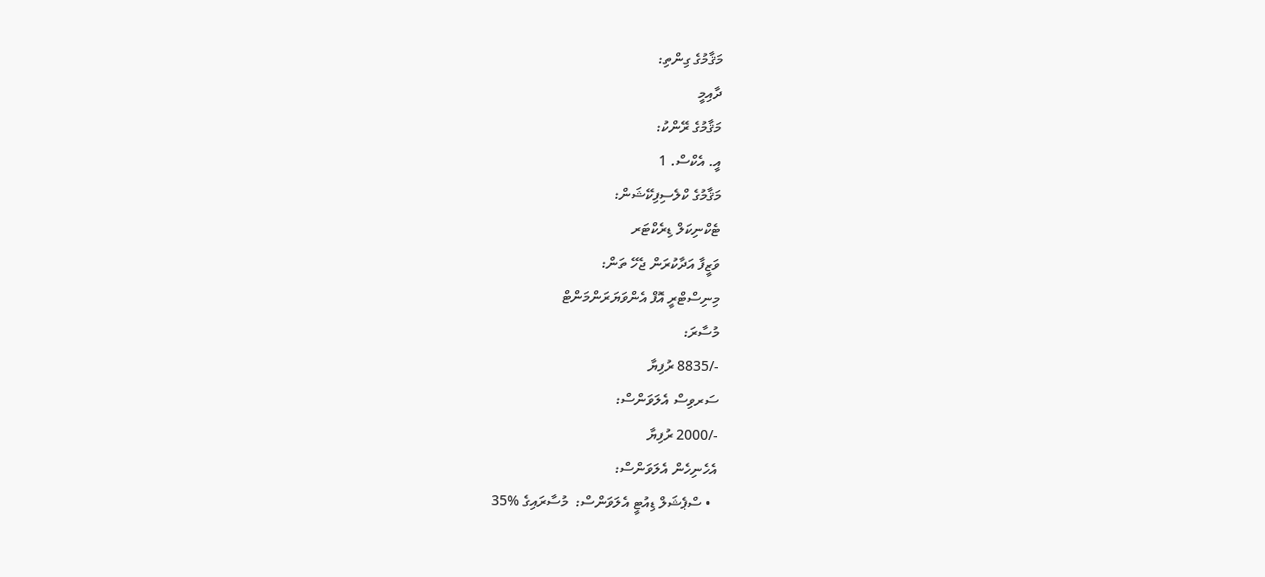މަޤާމުގެ ގިންތި:
ދާއިމީ
މަޤާމުގެ ރޭންކު:
އީ. އެކްސް. 1
މަޤާމުގެ ކްލެސިފިކޭޝަން:
ޓެކްނިކަލް ޑިރެކްޓަރ
ވަޒީފާ އަދާކުރަން ޖެހޭ ތަން:
މިނިސްޓްރީ އޮފް އެންވަޔަރަންމަންޓް
މުސާރަ:
-/8835 ރުފިޔާ
ސަރވިސް އެލަވަންސް:
-/2000 ރުފިޔާ
އެހެނިހެން އެލަވަންސް:
  • ސްޕެޝަލް ޑިއުޓީ އެލަވަންސް:  މުސާރައިގެ %35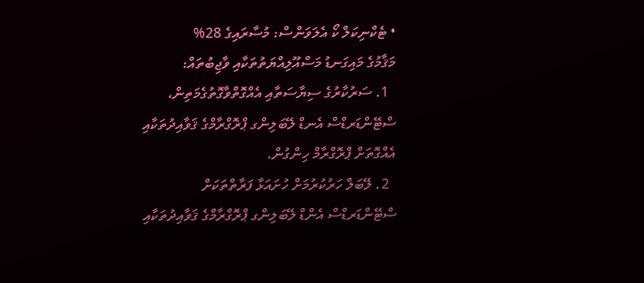• ޓެކްނިކަލް ކޯ އެލަވަންސް: މުސާރައިގެ 28%
މަޤާމުގެ މައިގަނޑު މަސްއޫލިއްޔަތުތަކާއި ވާޖިބުތައް:
  1. ސަރުކާރުގެ ސިޔާސަތާއި އެއްގޮތްވާގޮތުގެމަތިން، ސްޓޭންޑަރޑްސް އެނޑް ލޭބަލިންގ ޕްރޮގްރާމްގެ ޤަވާއިދުތަކާއި އެއްގޮތަށް ޕްރޮގްރާމް ހިންގުން.
  2. ލޭބަލް ހަރުކުރުމަށް ހުށައަޅާ ފަރާތްތަކަށް ސްޓޭންޑަރޑްސް އެންޑް ލޭބަލިންގ ޕްރޮގްރާމްގެ ޤަވާއިދުތަކާއި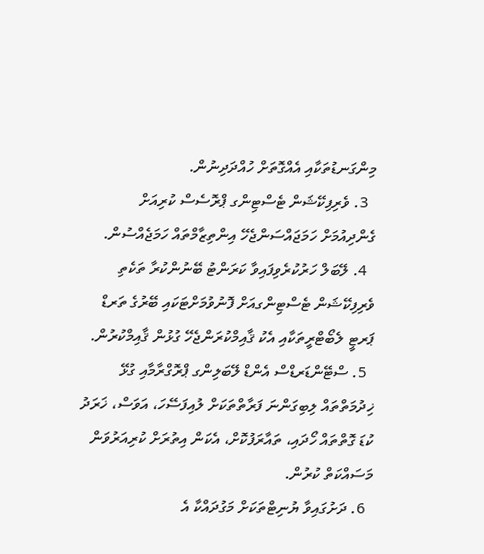މިންގަނޑުތަކާއި އެއްގޮތަށް ހުއްދަދިނުން.
  3. ވެރިފިކޭޝަން ޓެސްޓިންގ ޕްރޮސެސް ކުރިއަށް ގެންދިއުމަށް ހަމަޖައްސަންޖެހޭ އިންތިޒާމްތައް ހަމަޖެއްސުން.
  4. ލޭބަލް ހަރުކުރެވިފައިވާ ކަރަންޓު ބޭނުންކުރާ ތަކެތި ވެރިފިކޭޝަން ޓެސްޓިންގއަށް ފޮނުވުމަށްޓަކައި ބޭރުގެ ތަރޑް ޕަރޓީ ލެބޯޓްރީތަކާއި އެކު ޤާއިމްކުރަންޖެހޭ ގުޅުން ޤާއިމްކުރުން.
  5. ސްޓޭންޑަރޑްސް އެންޑް ލޭބަލިންގ ޕްރޮގްރާމާއި ގުޅޭ ޚިދުމަތްތައް ލިބިގަންނަ ފަރާތްތަކަށް ލުއިފަސޭހަ، އަވަސް، ޚަރަދު ކުޑަ ގޮތްތައް ހޯދައި، ތައާރަފުކޮށް، އެކަން އިތުރަށް ކުރިއަރުވަން މަސައްކަތް ކުރުން.
  6. ދަށުގައިވާ ޔުނިޓްތަކަށް މަގުދައްކާ އެ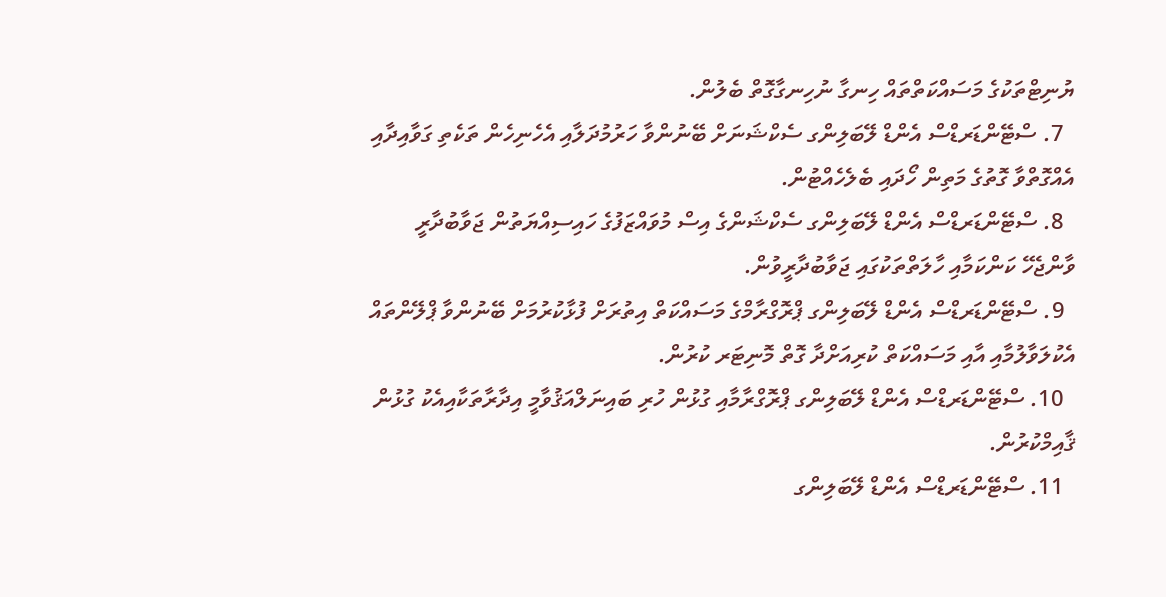ޔުނިޓްތަކުގެ މަސައްކަތްތައް ހިނގާ ނުހިނގާގޮތް ބެލުން.
  7. ސްޓޭންޑަރޑްސް އެންޑް ލޭބަލިންގ ސެކްޝަނަށް ބޭނުންވާ ހަރުމުދަލާއި އެހެނިހެން ތަކެތި ގަވާއިދާއި އެއްގޮތްވާ ގޮތުގެ މަތިން ހޯދައި ބެލެހެއްޓުން.
  8. ސްޓޭންޑަރޑްސް އެންޑް ލޭބަލިންގ ސެކްޝަންގެ އިސް މުވައްޒަފުގެ ހައިސިއްޔަތުން ޖަވާބުދާރީ ވާންޖެހޭ ކަންކަމާއި ހާލަތްތަކުގައި ޖަވާބުދާރީވުން.
  9. ސްޓޭންޑަރޑްސް އެންޑް ލޭބަލިންގ ޕްރޮގްރާމްގެ މަސައްކަތް އިތުރަށް ފުޅާކުރުމަށް ބޭނުންވާ ޕްލޭންތައް އެކުލަވާލުމާއި އާއި މަސައްކަތް ކުރިއަށްދާ ގޮތް މޮނިޓަރ ކުރުން.
  10. ސްޓޭންޑަރޑްސް އެންޑް ލޭބަލިންގ ޕްރޮގްރާމާއި ގުޅުން ހުރި ބައިނަލްއަޤުވާމީ އިދާރާތަކާއިއެކު ގުޅުން ޤާއިމްކުރުން.
  11. ސްޓޭންޑަރޑްސް އެންޑް ލޭބަލިންގ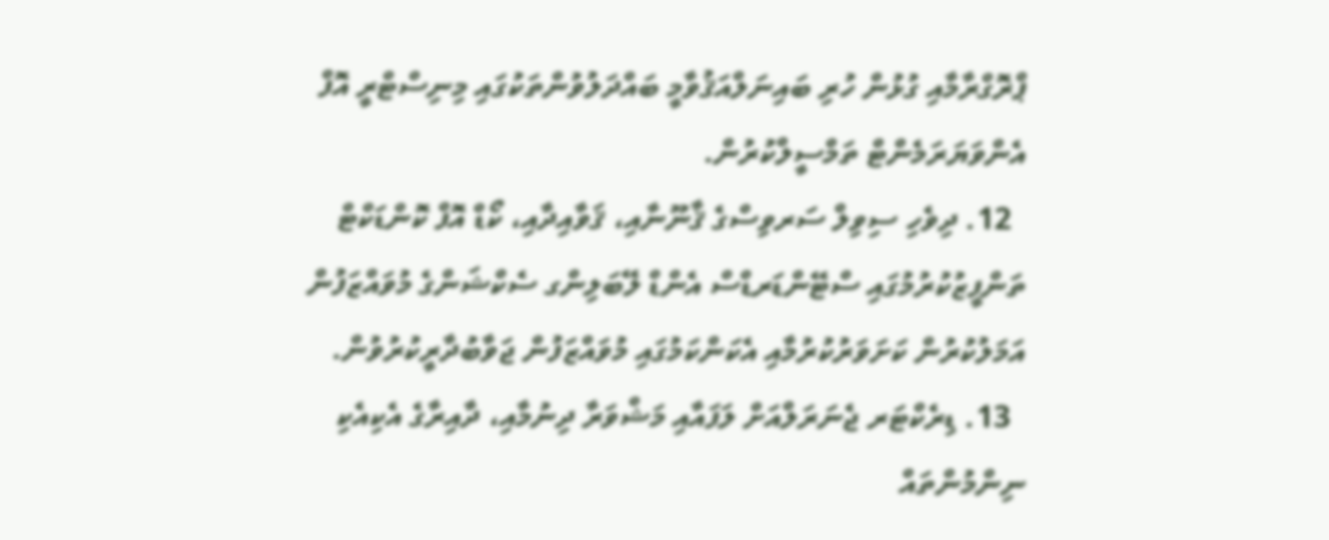ޕްރޮގްރާމާއި ގުޅުން ހުރި ބައިނަލްއަޤުވާމީ ބައްދަލުވުންތަކުގައި މިނިސްޓްރީ އޮފް އެންވަޔަރަމެންޓް ތަމްސީލްކުރުން.
  12. ދިވެހި ސިވިލް ސަރވިސްގެ ޤާނޫނާއި، ޤަވާއިދާއި، ކޯޑް އޮފް ކޮންޑަކްޓް ތަންފީޒުކުރުމުގައި ސްޓޭންޑަރޑްސް އެންޑް ލޭބަލިންގ ސެކްޝަންގެ މުވައްޒަފުން އަމަލުކުރުން ކަށަވަރުކުރުމާއި އެކަންކަމުގައި މުވައްޒަފުން ޖަވާބުދާރީކުރުވުން.
  13. ޑިރެކްޓަރ ޖެނަރަލްއަށް ލަފައާއި މަޝްވަރާ ދިނުމާއި، ދާއިރާގެ އެކިއެކި ނިންމުންތައް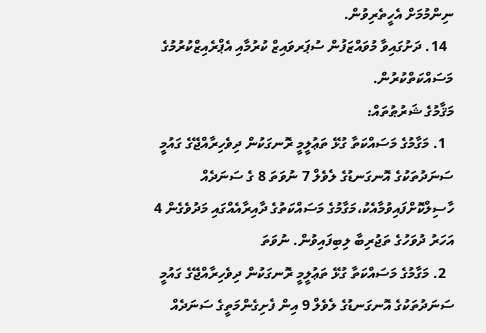ނިންމުމަށް އެހީތެރިވުން.
  14. ދަށުގައިވާ މުވައްޒަފުން ސުޕަރވައިޒް ކުރުމާއި އެޕްރެއިޒްކުރުމުގެ މަސައްކަތްކުރުން.
މަޤާމުގެ ޝަރުޠުތައް:
  1. މަގާމުގެ މަސައްކަތާ ގުޅޭ ތަޢުލީމީ ރޮނގަކުން ދިވެހިރާއްޖޭގެ ގައުމީ ސަނަދުތަކުގެ އޮނގަނޑުގެ ލެވެލް 7 ނުވަތަ 8 ގެ ސަނަދެއް ހާސިލްކޮށްފައިވުމާއެކު،މަގާމުގެ މަސައްކަތުގެ ދާއިރާއެއްގައި މަދުވެގެން 4 އަހަރު ދުވަހުގެ ތަޖުރިބާ ލިބިފައިވުން. ނުވަތަ
  2. މަގާމުގެ މަސައްކަތާ ގުޅޭ ތަޢުލީމީ ރޮނގަކުން ދިވެހިރާއްޖޭގެ ގައުމީ ސަނަދުތަކުގެ އޮނގަނޑުގެ ލެވެލް 9 އިން ފެށިގެންމަތީގެ ސަނަދެއް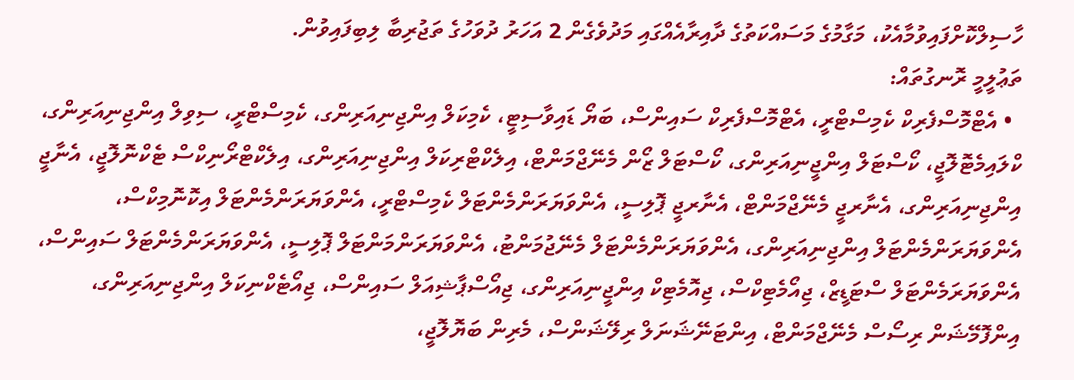ހާސިލްކޮށްފައިވުމާއެކު، މަގާމުގެ މަސައްކަތުގެ ދާއިރާއެއްގައި މަދުވެގެން 2 އަހަރު ދުވަހުގެ ތަޖުރިބާ ލިބިފައިވުން.
ތަޢުލީމީ ރޮނގުތައް:
  • އެޓްމޮސްފެރިކް ކެމިސްޓްރީ، އެޓްމޮސްފެރިކް ސައިންސް، ބަޔޯ ޑައިވާސިޓީ، ކެމިކަލް އިންޖިނިއަރިންގ، ކެމިސްޓްރީ، ސިވިލް އިންޖިނިއަރިންގ، ކްލައިމެޓޮލޮޖީ، ކޯސްޓަލް އިންޖީނިއަރިންގ، ކޯސްޓަލް ޒޯން މެނޭޖްމަންޓް، އިލެކްޓްރިކަލް އިންޖިނިއަރިންގ، އިލެކްޓްރޯނިކްސް ޓެކްނޮލޮޖީ، އެނާޖީ އިންޖިނިއަރިންގ، އެނާރޖީ މެނޭޖްމަންޓް، އެނާރޖީ ޕޮލިސީ، އެންވަޔަރަންމެންޓަލް ކެމިސްޓްރީ، އެންވަޔަރަންމެންޓަލް އިކޮނޮމިކްސް، އެންވަޔަރަންމެންޓަލް އިންޖިނިއަރިންގ، އެންވަޔަރަންމެންޓަލް މެނޭޖުމަންޓު، އެންވަޔަރަންމަންޓަލް ޕޮލިސީ، އެންވަޔަރަންމެންޓަލް ސައިންސް، އެންވަޔަރަމެންޓަލް ސްޓަޑީޒް، ޖިއޯމެޓިކްސް، ޖިއޮމެޓިކް އިންޖީނިއަރިންގ، ޖިއޯސްޕާޝިއަލް ސައިންސް، ޖިއޯޓެކްނިކަލް އިންޖިނިއަރިންގ، އިންފޮމޭޝަން ރިސޯސް މެނޭޖްމަންޓް، އިންޓަނޭޝަނަލް ރިލޭޝަންސް، މެރިން ބަޔޮލޮޖީ،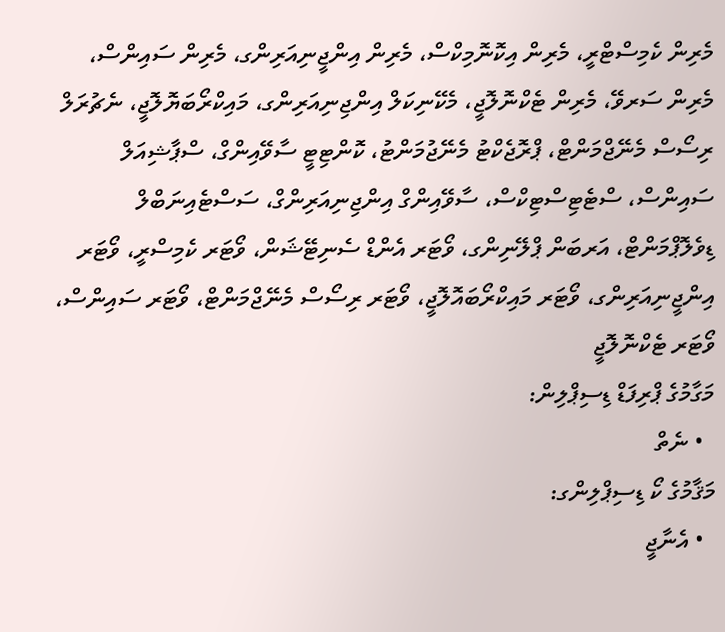މެރިން ކެމިސްޓްރީ، މެރިން އިކޮނޮމިކްސް، މެރިން އިންޖީނިއަރިންގ، މެރިން ސައިންސް، މެރިން ސަރވޭ، މެރިން ޓެކްނޮލޮޖީ، މެކޭނިކަލް އިންޖިނިއަރިންގ، މައިކްރޯބަޔޮލޮޖީ، ނެޗުރަލް ރިސޯސް މެނޭޖްމަންޓް، ޕްރޮޖެކްޓު މެނޭޖުމަންޓު، ކޮންޓިޓީ ސާވޭއިންގް، ސްޕާޝިއަލް ސައިންސް، ސްޓެޓިސްޓިކްސް، ސާވޭއިންގް އިންޖިނިއަރިންގް، ސަސްޓެއިނަބްލް ޑިވެލޮޕްމަންޓް، އަރބަން ޕްލޭނިންގ، ވޯޓަރ އެންޑް ސެނިޓޭޝަން، ވޯޓަރ ކެމިސްރީ، ވޯޓަރ އިންޖީނިއަރިންގ، ވޯޓަރ މައިކްރޯބައޮލޮޖީ، ވޯޓަރ ރިސޯސް މެނޭޖްމަންޓް، ވޯޓަރ ސައިންސް، ވޯޓަރ ޓެކްނޮލޮޖީ
މަގާމުގެ ޕްރިފަޑް ޑިސިޕްލިން:
  • ނެތް
މަޤާމުގެ ކޯ ޑިސިޕްލިންގ:
  • އެނާޖީ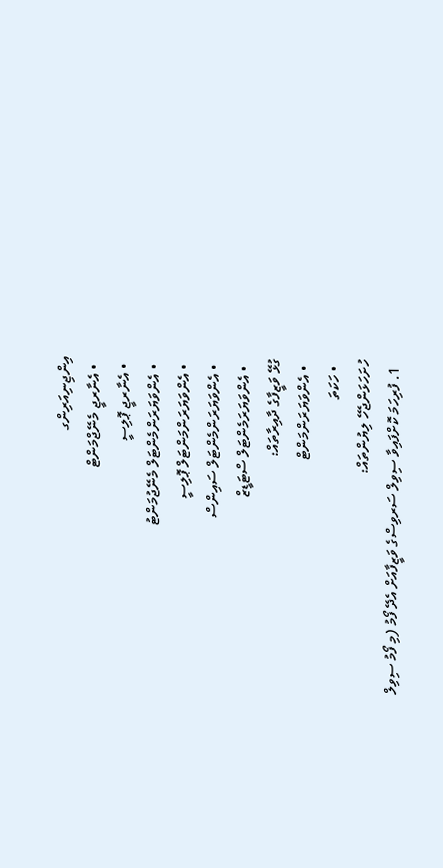އިންޖިނިއަރިންގ
  • އެނާރޖީ މެނޭޖްމަންޓް
  • އެނާރޖީ ޕޮލިސީ
  • އެންވަޔަރަންމެންޓަލް މެނޭޖުމަންޓު
  • އެންވަޔަރަންމަންޓަލް ޕޮލިސީ
  • އެންވަޔަރަންމެންޓަލް ސައިންސް
  • އެންވަޔަރަމެންޓަލް ސްޓަޑީޒް
ގުޅޭ ވަޒީފާގެ ދާއިރާތައް:
  • އެންވަޔަރަންމަންޓް
  • ހަކަތަ
ހުށަހަޅަންޖެހޭ ލިޔުންތައް:
  1. ފުރިހަމަ ކޮށްފައިވާ ސިވިލް ސަރވިސްގެ ވަޒީފާއަށް އެދޭ ފޯމު (މި ފޯމު ސިވިލް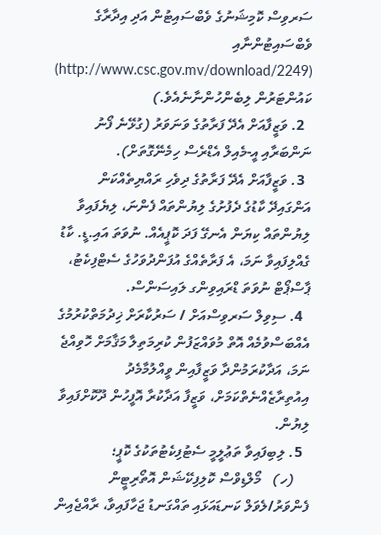ސަރވިސް ކޮމިޝަނުގެ ވެބްސައިޓުން އަދި އިދާރާގެ ވެބްސައިޓުންނާއި (http://www.csc.gov.mv/download/2249) ކައުންޓަރުން ލިބެންހުންނާނެއެވެ.)
  2. ވަޒީފާއަށް އެދޭ ފަރާތުގެ ވަނަވަރު (ގުޅޭނެ ފޯނު ނަންބަރާއި އީ-މެއިލް އެޑްރެސް ހިމެނޭގޮތަށް).
  3. ވަޒީފާއަށް އެދޭ ފަރާތުގެ ދިވެހި ރައްޔިތެއްކަން އަންގައިދޭ ކާޑުގެ ދެފުށުގެ ލިޔުންތައް ފެންނަ، ލިޔެފައިވާ ލިޔުންތައް ކިޔަން އެނގޭ ފަދަ ކޮޕީއެއް. ނުވަތަ އައި.ޑީ. ކާޑު ގެއްލިފައިވާ ނަމަ، އެ ފަރާތެއްގެ އުފަންދުވަހުގެ ސެޓްފިކެޓު، ޕާސްޕޯޓް ނުވަތަ ޑްރައިވިންގ ލައިސަންސް.
  4. ސިވިލް ސަރވިސްއަށް / ސަރުކާރަށް ޚިދުމަތްކުރުމުގެ އެއްބަސްވުމެއް އޮތް މުވައްޒަފުން ކުރިމަތިލާ މަޤާމަށް ހޮވިއްޖެ ނަމަ، އަދާކުރަމުންދާ ވަޒީފާއިން ވީއްލުމާމެދު އިއުތިރާޒެއްނެތްކަމަށް، ވަޒީފާ އަދާކުރާ އޮފީހުން ދޫކޮށްފައިވާ ލިޔުން.
  5. ލިބިފައިވާ ތަޢުލީމީ ސެޓުފިކެޓުތަކުގެ ކޮޕީ؛
    (ހ)   މޯލްޑިވްސް ކޮލިފިކޭޝަން އޮތޯރިޓީން ފެންވަރު/ލެވަލް ކަނޑައަޅައި ތައްގަނޑު ޖަހާފައިވާ، ރާއްޖެއިން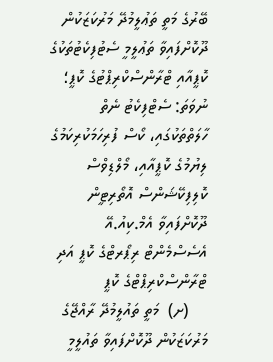ބޭރުގެ މަތީ ތަޢުލީމުދޭ މަރުކަޒަކުން ދޫކޮށްފައިވާ ތަޢުލީމީ ސެޓުފިކެޓުތަކުގެ ކޮޕީއާއި ޓްރާންސްކްރިޕްޓުގެ ކޮޕީ؛ ނުވަތަ: ސެޓްފިކެޓު ނެތް ހާލަތްތަކުގައި، ކޯސް ފުރިހަމަކުރިކަމުގެ ލިޔުމުގެ ކޮޕީއާއި، މޯލްޑިވްސް ކޮލިފިކޭޝަންސް އޮތޯރިޓީން ދޫކޮށްފައިވާ އެމް.ކިއު.އޭ އެސެސްމެންޓް ރިޕޯރޓްގެ ކޮޕީ އަދި ޓްރާންސްކްރިޕްޓްގެ ކޮޕީ
    (ށ)  މަތީ ތައުލީމުދޭ ރާއްޖޭގެ މަރުކަޒަކުން ދޫކޮށްފައިވާ ތައުލީމީ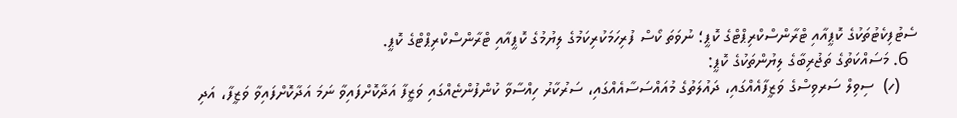ސެޓުފިކެޓުތަކުގެ ކޮޕީއާއި ޓްރާންސްކްރިޕްޓްގެ ކޮޕީ؛ ނުވަތަ ކޯސް ފުރިހަމަކުރިކަމުގެ ލިޔުމުގެ ކޮޕީއާއި ޓްރާންސްކްރިޕްޓްގެ ކޮޕީ.
  6. މަސައްކަތުގެ ތަޖުރިބާގެ ލިޔުންތަކުގެ ކޮޕީ:
    (ހ)  ސިވިލް ސަރވިސްގެ ވަޒީފާއެއްގައި، ދައުލަތުގެ މުއައްސަސާއެއްގައި، ސަރުކާރު ހިއްސާވާ ކުންފުންޏެއްގައި ވަޒީފާ އަދާކޮށްފައިވާ ނަމަ އަދާކޮށްފައިވާ ވަޒީފާ، އަދި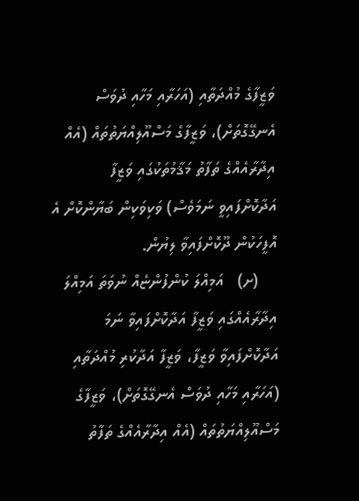ވަޒީފާގެ މުއްދަތާއި (އަހަރާއި މަހާއި ދުވަސް އެނގޭގޮތަށް)، ވަޒީފާގެ މަސްއޫލިއްޔަތުތައް (އެއް އިދާރާއެއްގެ ތަފާތު މަޤާމުތަކުގައި ވަޒީފާ އަދާކޮށްފައިވީ ނަމަވެސް) ވަކިވަކިން ބަޔާންކޮށް އެ އޮފީހަކުން ދޫކޮށްފައިވާ ލިޔުން.
    (ށ)   އަމިއްލަ ކުންފުންޏެއް ނުވަތަ އަމިއްލަ އިދާރާއެއްގައި ވަޒީފާ އަދާކޮށްފައިވާ ނަމަ އަދާކޮށްފައިވާ ވަޒީފާ، ވަޒީފާ އަދާކުރި މުއްދަތާއި (އަހަރާއި މަހާއި ދުވަސް އެނގޭގޮތަށް)، ވަޒީފާގެ މަސްއޫލިއްޔަތުތައް (އެއް އިދާރާއެއްގެ ތަފާތު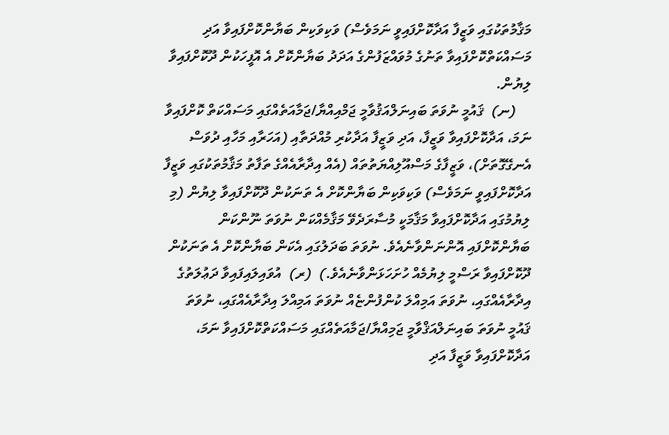މަޤާމުތަކުގައި ވަޒީފާ އަދާކޮށްފައިވީ ނަމަވެސް) ވަކިވަކިން ބަޔާންކޮށްފައިވާ އަދި މަސައްކަތްކޮށްފައިވާ ތަނުގެ މުވައްޒަފުންގެ އަދަދު ބަޔާންކޮށް އެ އޮފީހަކުން ދޫކޮށްފައިވާ ލިޔުން.
    (ނ)  ޤައުމީ ނުވަތަ ބައިނަލްއަޤުވާމީ ޖަމްއިއްޔާ/ޖަމާއަތެއްގައި މަސައްކަތް ކޮށްފައިވާ ނަމަ، އަދާކޮށްފައިވާ ވަޒީފާ، އަދި ވަޒީފާ އަދާކުރި މުއްދަތާއި (އަހަރާއި މަހާއި ދުވަސް އެނގޭގޮތަށް)، ވަޒީފާގެ މަސްއޫލިއްޔަތުތައް (އެއް އިދާރާއެއްގެ ތަފާތު މަޤާމުތަކުގައި ވަޒީފާ އަދާކޮށްފައިވީ ނަމަވެސް) ވަކިވަކިން ބަޔާންކޮށް އެ ތަނަކުން ދޫކޮށްފައިވާ ލިޔުން (މި ލިޔުމުގައި އަދާކޮށްފައިވާ މަޤާމަކީ މުސާރަދެވޭ މަޤާމެއްކަން ނުވަތަ ނޫންކަން ބަޔާންކޮށްފައި އޮންނަންވާނެއެވެ. ނުވަތަ ބަދަލުގައި އެކަން ބަޔާންކޮށް އެ ތަނަކުން ދޫކޮށްފައިވާ ރަސްމީ ލިޔުމެއް ހުށަހަޅަންވާނެއެވެ.)  (ރ)  އުވައިލައިފައިވާ ދަޢުލަތުގެ އިދާރާއެއްގައި، ނުވަތަ އަމިއްލަ ކުންފުންޏެއް ނުވަތަ އަމިއްލަ އިދާރާއެއްގައި، ނުވަތަ ޤައުމީ ނުވަތަ ބައިނަލްއަޤްވާމީ ޖަމިއްޔާ/ޖަމާއަތެއްގައި މަސައްކަތްކޮށްފައިވާ ނަމަ،  އަދާކޮށްފައިވާ ވަޒީފާ އަދި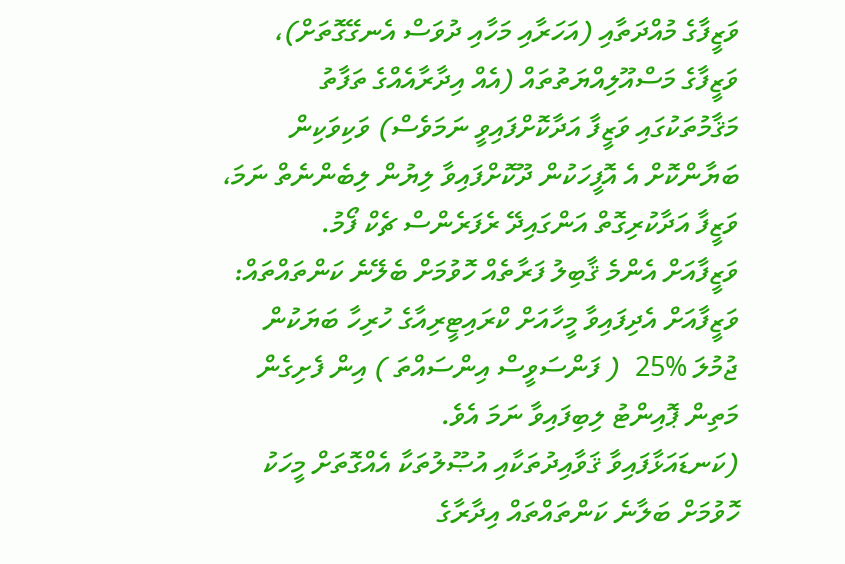ވަޒީފާގެ މުއްދަތާއި (އަހަރާއި މަހާއި ދުވަސް އެނގޭގޮތަށް)، ވަޒީފާގެ މަސްއޫލިއްޔަތުތައް (އެއް އިދާރާއެއްގެ ތަފާތު މަޤާމުތަކުގައި ވަޒީފާ އަދާކޮށްފައިވީ ނަމަވެސް) ވަކިވަކިން ބަޔާންކޮށް އެ އޮފީހަކުން ދޫކޮށްފައިވާ ލިޔުން ލިބެންނެތް ނަމަ، ވަޒީފާ އަދާކުރިގޮތް އަންގައިދޭ ރެފަރެންސް ޗެކް ފޯމު.
ވަޒީފާއަށް އެންމެ ޤާބިލު ފަރާތެއް ހޮވުމަށް ބެލޭނެ ކަންތައްތައް:
ވަޒީފާއަށް އެދިފައިވާ މީހާއަށް ކްރައިޓީރިއާގެ ހުރިހާ ބަޔަކުން ޖުމުލަ %25  ( ފަންސަވީސް އިންސައްތަ ) އިން ފެށިގެން މަތިން ޕޮއިންޓު ލިބިފައިވާ ނަމަ އެވެ.
(ކަނޑައަޅާފައިވާ ޤަވާއިދުތަކާއި އުޞޫލުތަކާ އެއްގޮތަށް މީހަކު ހޮވުމަށް ބަލާނެ ކަންތައްތައް އިދާރާގެ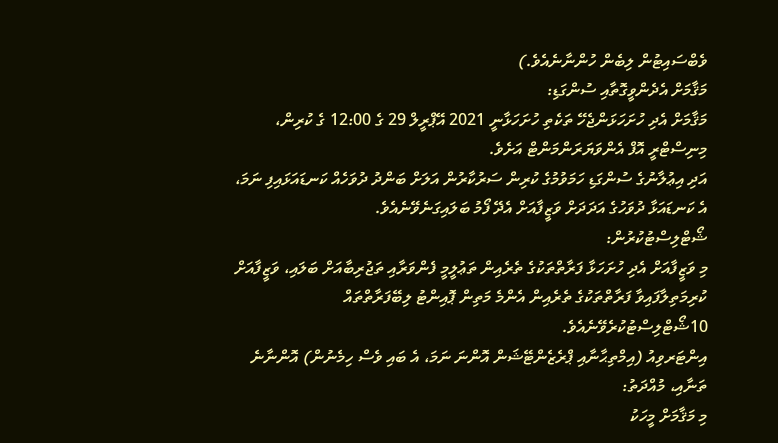ވެބްސައިޓުން ލިބެން ހުންނާނެއެވެ.)
މަޤާމަށް އެދެންވީގޮތާއި ސުންގަޑި:
މަޤާމަށް އެދި ހުށަހަޅަންޖެހޭ ތަކެތި ހުށަހަޅާނީ 2021 އޭޕްރީލް 29 ގެ 12:00 ގެ ކުރިން، މިނިސްޓްރީ އޮފް އެންވަޔަރަންމަންޓް އަށެވެ.
އަދި އިޢުލާނުގެ ސުންގަޑި ހަމަވުމުގެ ކުރިން ސަރުކާރުން އަލަށް ބަންދު ދުވަހެއް ކަނޑައަޅައިފި ނަމަ، އެ ކަނޑައަޅާ ދުވަހުގެ އަދަދަށް ވަޒީފާއަށް އެދޭ ފޯމު ބަލައިގަނެވޭނެއެވެ.
ޝޯޓްލިސްޓުކުރުން:
މި ވަޒީފާއަށް އެދި ހުށަހަޅާ ފަރާތްތަކުގެ ތެރެއިން ތަޢުލީމީ ފެންވަރާއި ތަޖުރިބާއަށް ބަލައި، ވަޒީފާއަށް ކުރިމަތިލާފައިވާ ފަރާތްތަކުގެ ތެރެއިން އެންމެ މަތިން ޕޮއިންޓު ލިބޭފަރާތްތައް 10ޝޯޓްލިސްޓުކުރެވޭނެއެވެ.
އިންޓަރވިއު (އިމްތިޙާނާއި ޕްރެޒެންޓޭޝަން އޮންނަ ނަމަ، އެ ބައި ވެސް ހިމެނުން) އޮންނާނެ ތަނާއި، މުއްދަތު:
މި މަޤާމަށް މީހަކު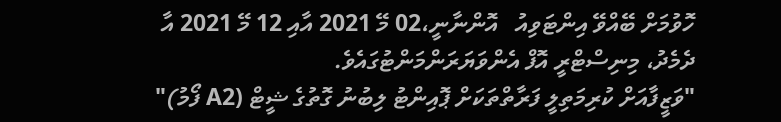ހޮވުމަށް ބޭއްވޭ އިންޓަވިއު   އޮންނާނީ،02 މޭ 2021 އާއި 12 މޭ 2021 އާ ދެމެދު، މިނިސްޓްރީ އޮފް އެންވަޔަރަންމަންޓުގައެވެ.
"ވަޒީފާއަށް ކުރިމަތިލީ ފަރާތްތަކަށް ޕޮއިންޓު ލިބުނު ގޮތުގެ ޝީޓް (A2 ފޯމު)"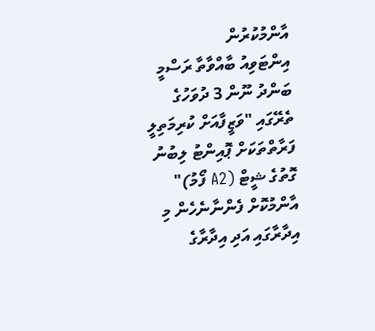އާންމުކުރުން
އިންޓަވިއު ބާއްވާތާ ރަސްމީ ބަންދު ނޫން 3 ދުވަހުގެ ތެރޭގައި "ވަޒީފާއަށް ކުރިމަތިލީ ފަރާތްތަކަށް ޕޮއިންޓު ލިބުނު ގޮތުގެ ޝީޓް (A2 ފޯމު)" އާންމުކޮށް ފެންނާނެހެން މި އިދާރާގައި އަދި އިދާރާގެ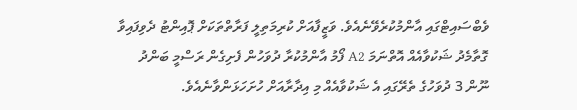ވެބްސައިޓްގައި އާންމުކުރެވޭނެއެވެ. ވަޒީފާއަށް ކުރިމަތިލީ ފަރާތްތަކަށް ޕޮއިންޓު ދެވިފައިވާ ގޮތާމެދު ޝަކުވާއެއް އޮތްނަމަ A2 ފޯމު އާންމުކުރާ ދުވަހުން ފެށިގެން ރަސްމީ ބަންދު ނޫން 3 ދުވަހުގެ ތެރޭގައި އެ ޝަކުވާއެއް މި އިދާރާއަށް ހުށަހަޅަންވާނެއެވެ.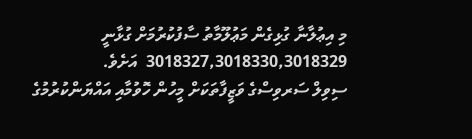މި އިޢުލާނާ ގުޅިގެން މަޢުލޫމާތު ސާފުކުރުމަށް ގުޅާނީ 3018327,3018330,3018329  އަށެވެ.
ސިވިލް ސަރވިސްގެ ވަޒީފާތަކަށް މީހުން ހޮވުމާއި އައްޔަންކުރުމުގެ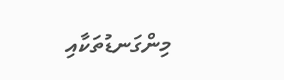މިންގަނޑުތަކާއި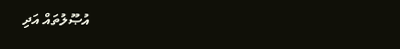އުޞޫލުތައް އަދި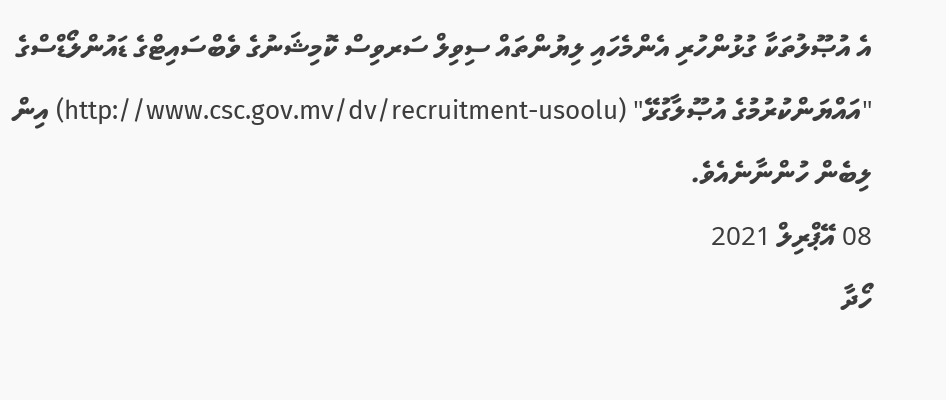އެ އުޞޫލުތަކާ ގުޅުންހުރި އެންމެހައި ލިޔުންތައް ސިވިލް ސަރވިސް ކޮމިޝަނުގެ ވެބްސައިޓްގެ ޑައުންލޯޑްސްގެ "އައްޔަންކުރުމުގެ އުޞޫލާގުޅޭ" (http://www.csc.gov.mv/dv/recruitment-usoolu) އިން ލިބެން ހުންނާނެއެވެ.
08 އޭޕްރިލް 2021
ހޯދާ